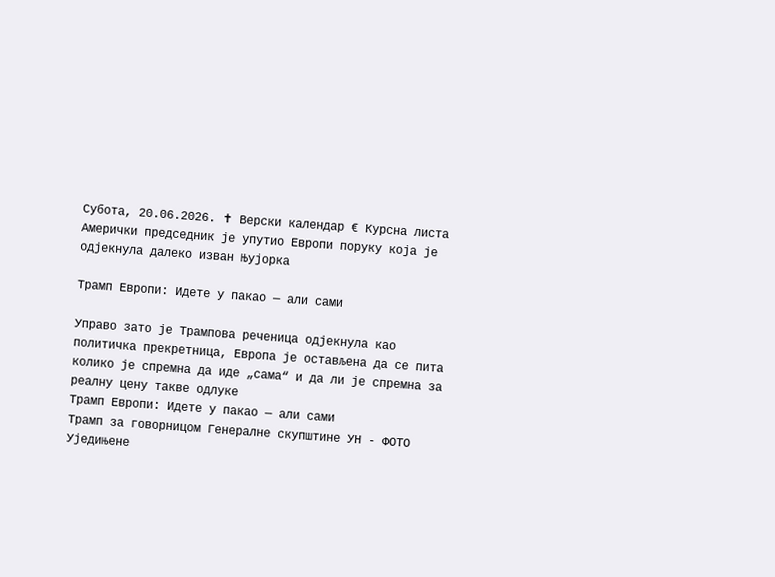Субота, 20.06.2026. ✝ Верски календар € Курсна листа
Амерички председник је упутио Европи поруку која је одјекнула далеко изван Њујорка

Трамп Европи: Идете у пакао — али сами

Управо зато је Трампова реченица одјекнула као политичка прекретница, Европа је остављена да се пита колико је спремна да иде „сама“ и да ли је спремна за реалну цену такве одлуке
Трамп Европи: Идете у пакао — али сами
Трамп за говорницом Генералне скупштине УН - ФОТО Уједињене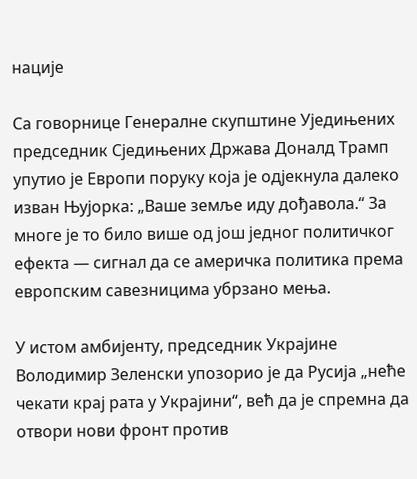нације

Са говорнице Генералне скупштине Уједињених председник Сједињених Држава Доналд Трамп упутио је Европи поруку која је одјекнула далеко изван Њујорка: „Ваше земље иду дођавола.“ За многе је то било више од још једног политичког ефекта — сигнал да се америчка политика према европским савезницима убрзано мења.

У истом амбијенту, председник Украјине Володимир Зеленски упозорио је да Русија „неће чекати крај рата у Украјини“, већ да је спремна да отвори нови фронт против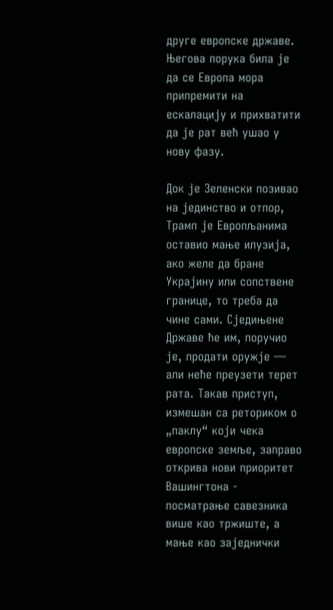друге европске државе. Његова порука била је да се Европа мора припремити на ескалацију и прихватити да је рат већ ушао у нову фазу.

Док је Зеленски позивао на јединство и отпор, Трамп је Европљанима оставио мање илузија, ако желе да бране Украјину или сопствене границе, то треба да чине сами. Сједињене Државе ће им, поручио је, продати оружје — али неће преузети терет рата. Такав приступ, измешан са реториком о „паклу“ који чека европске земље, заправо открива нови приоритет Вашингтона - посматрање савезника више као тржиште, а мање као заједнички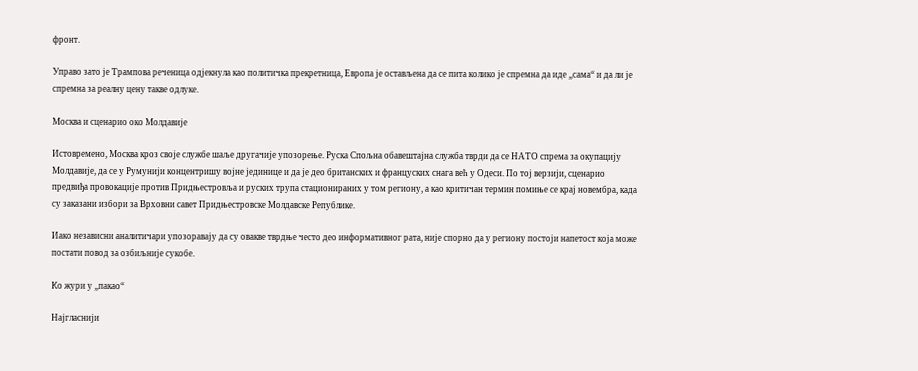фронт.

Управо зато је Трампова реченица одјекнула као политичка прекретница, Европа је остављена да се пита колико је спремна да иде „сама“ и да ли је спремна за реалну цену такве одлуке.

Москва и сценарио око Молдавије

Истовремено, Москва кроз своје службе шаље другачије упозорење. Руска Спољна обавештајна служба тврди да се НАТО спрема за окупацију Молдавије, да се у Румунији концентришу војне јединице и да је део британских и француских снага већ у Одеси. По тој верзији, сценарио предвиђа провокације против Придњестровља и руских трупа стационираних у том региону, а као критичан термин помиње се крај новембра, када су заказани избори за Врховни савет Придњестровске Молдавске Републике.

Иако независни аналитичари упозоравају да су овакве тврдње често део информативног рата, није спорно да у региону постоји напетост која може постати повод за озбиљније сукобе.

Ко жури у „пакао“

Најгласнији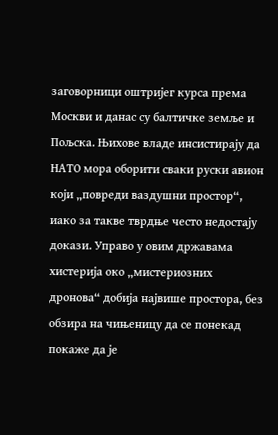заговорници оштријег курса према Москви и данас су балтичке земље и Пољска. Њихове владе инсистирају да НАТО мора оборити сваки руски авион који „повреди ваздушни простор“, иако за такве тврдње често недостају докази. Управо у овим државама хистерија око „мистериозних дронова“ добија највише простора, без обзира на чињеницу да се понекад покаже да је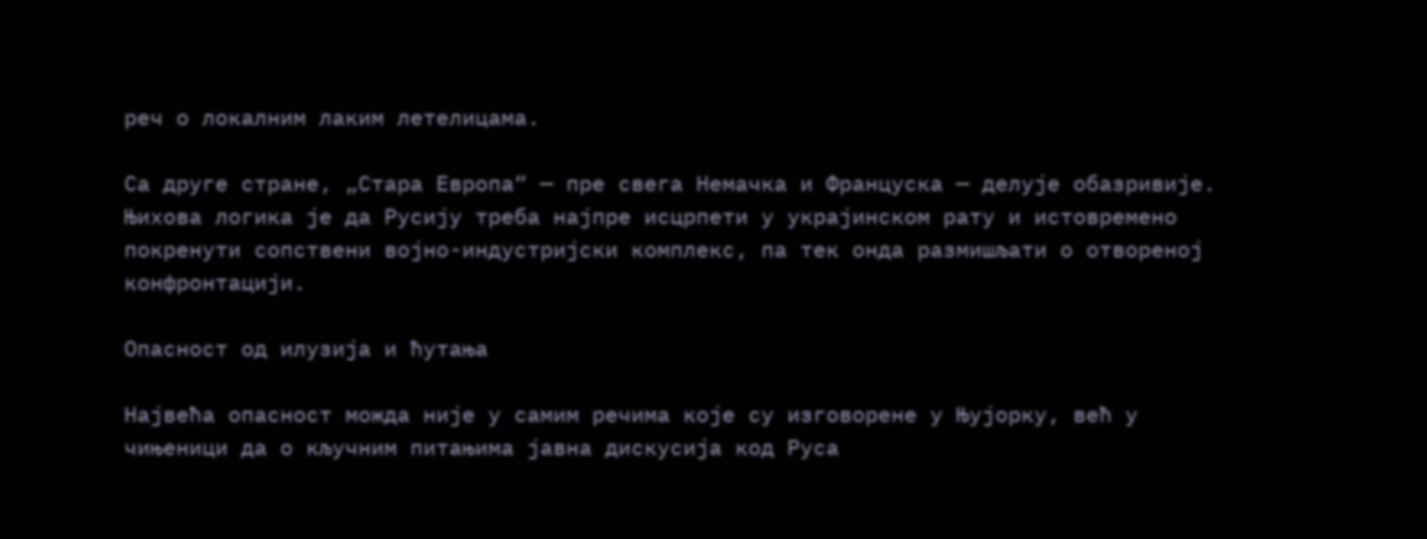реч о локалним лаким летелицама.

Са друге стране, „Стара Европа“ — пре свега Немачка и Француска — делује обазривије. Њихова логика је да Русију треба најпре исцрпети у украјинском рату и истовремено покренути сопствени војно-индустријски комплекс, па тек онда размишљати о отвореној конфронтацији.

Опасност од илузија и ћутања

Највећа опасност можда није у самим речима које су изговорене у Њујорку, већ у чињеници да о кључним питањима јавна дискусија код Руса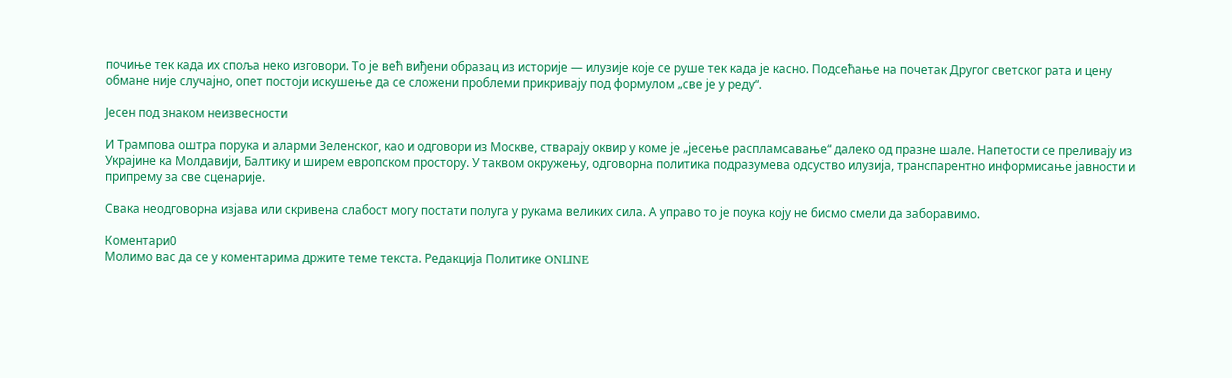почиње тек када их споља неко изговори. То је већ виђени образац из историје — илузије које се руше тек када је касно. Подсећање на почетак Другог светског рата и цену обмане није случајно, опет постоји искушење да се сложени проблеми прикривају под формулом „све је у реду“.

Јесен под знаком неизвесности

И Трампова оштра порука и аларми Зеленског, као и одговори из Москве, стварају оквир у коме је „јесење распламсавање“ далеко од празне шале. Напетости се преливају из Украјине ка Молдавији, Балтику и ширем европском простору. У таквом окружењу, одговорна политика подразумева одсуство илузија, транспарентно информисање јавности и припрему за све сценарије.

Свака неодговорна изјава или скривена слабост могу постати полуга у рукама великих сила. А управо то је поука коју не бисмо смели да заборавимо.

Коментари0
Молимо вас да се у коментарима држите теме текста. Редакција Политике ONLINE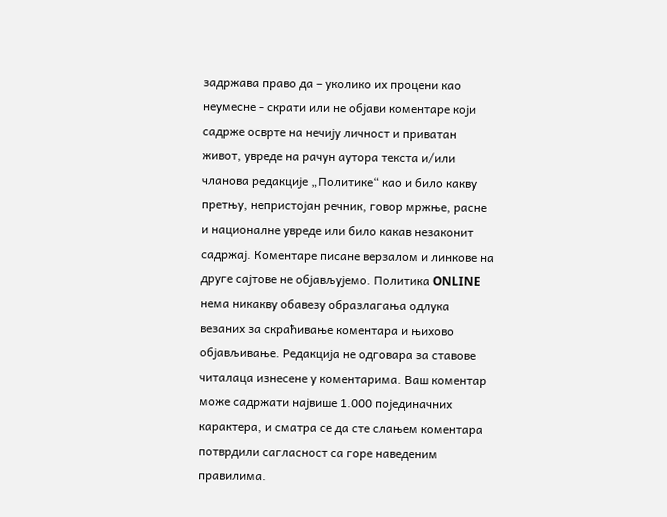задржава право да – уколико их процени као неумесне - скрати или не објави коментаре који садрже осврте на нечију личност и приватан живот, увреде на рачун аутора текста и/или чланова редакције „Политике“ као и било какву претњу, непристојан речник, говор мржње, расне и националне увреде или било какав незаконит садржај. Коментаре писане верзалом и линкове на друге сајтове не објављујемо. Политика ONLINE нема никакву обавезу образлагања одлука везаних за скраћивање коментара и њихово објављивање. Редакција не одговара за ставове читалаца изнесене у коментарима. Ваш коментар може садржати највише 1.000 појединачних карактера, и сматра се да сте слањем коментара потврдили сагласност са горе наведеним правилима.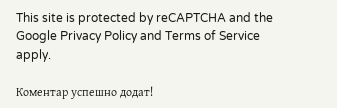This site is protected by reCAPTCHA and the Google Privacy Policy and Terms of Service apply.

Комeнтар успeшно додат!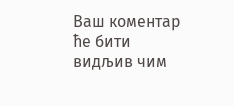Ваш комeнтар ћe бити видљив чим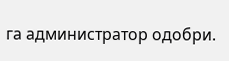га администратор одобри.